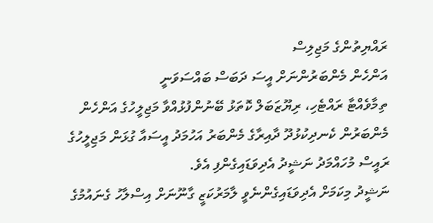ރައްޔިތުންގެ މަޖިލިސް
އަންހެން މެންބަރުންނަށް އީސަ ދަބަސް ބައްސަވަނީ
ތިމާވެއްޓާ ރައްޓެހި، ރިޔޫޒަބަލް ކޮތަޅު ބޭނުންފުޅުއްވާ މަޖިލީހުގެ އަންހެން މެންބަރުން ކެނދިކުޅުދޫ ދާއިރާގެ މެންބަރު އަހުމަދު އީސައާ ގުޅަން މަޖިލީހުގެ ރައީސް މުހައްމަދު ނަޝީދު އެދިވަޑައިގެންފި އެވެ.
ނަޝީދު މިކަމަށް އެދިވަޑައިގެންނެވީ ލާމަރުކަޒީ ގާނޫނަށް އިސްލާހު ގެނައުމުގެ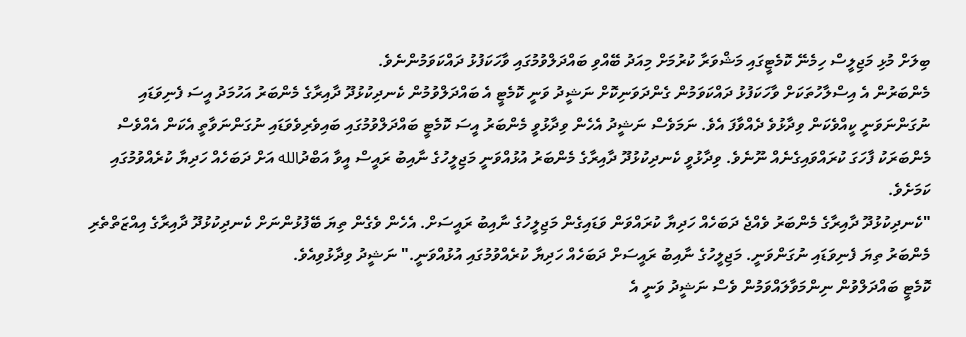ބިލަށް މުޅި މަޖިލީސް ހިމެނޭ ކޮމެޓީގައި މަޝްވަރާ ކުރުމަށް މިއަދު ބޭއްވި ބައްދަލްވުމުގައި ވާހަކަފުޅު ދައްކަވަމުންނެވެ.
މެންބަރުން އެ އިސްލާހުތަކަށް ވާހަކަފުޅު ދައްކަވަމުން ގެންދަވަނިކޮށް ނަޝީދު ވަނީ ކޮމެޓީ އެ ބައްދަލްވުމުން ކެނދިކުޅުދޫ ދާއިރާގެ މެންބަރު އަހުމަދު އީސަ ފެނިވަޑައި ނުގަންނަވަނީ ކީއްވެކަން ވިދާޅުވެ ދެއްވާފަ އެވެ. ނަމަވެސް ނަޝީދު އެހެން ވިދާޅުވީ މެންބަރު އީސަ ކޮމެޓީ ބައްދަލްވުމުގައި ބައިވެރިވެވަޑައި ނުގަންނަވާތީ އެކަން އެއްވެސް މެންބަރަކު ފާހަގަ ކުރައްވައިގެނެއް ނޫނެވެ. ވިދާޅުވީ ކެނދިކުޅުދޫ ދާއިރާގެ މެންބަރު އުޅުއްވަނީ މަޖިލީހުގެ ނާއިބު ރައީސް އީވާ އަބްދުالله އަށް ދަބަހެއް ހަދިޔާ ކުރެއްވުމުގައި ކަމަށެވެ.
"ކެނދިކުޅުދޫ ދާއިރާގެ މެންބަރު ވެއްޖެ ދަބަހެއް ހަދިޔާ ކުރައްވަން ވަޑައިގެން މަޖިލީހުގެ ނާއިބު ރައީސަށް. އެހެން ވެގެން ތިޔަ ބޭފުޅުންނަށް ކެނދިކުޅުދޫ ދާއިރާގެ އިއްޒަތްތެރި މެންބަރު ތިޔަ ފެނިވަޑައި ނުގަންވަނީ. މަޖިލީހުގެ ނާއިބު ރައީސަށް ދަބަހެއް ހަދިޔާ ކުރެއްވުމުގައި އުޅުއްވަނީ." ނަޝީދު ވިދާޅުވިއެވެ.
ކޮމެޓީ ބައްދަލްވުން ނިންމަވާލައްވަމުން ވެސް ނަޝީދު ވަނީ އެ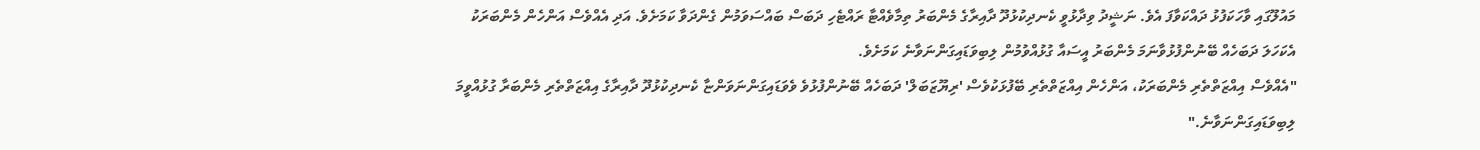މައުލޫގައި ވާހަކަފުޅު ދައްކަވާފަ އެވެ. ނަޝީދު ވިދާޅުވީ ކެނދިކުޅުދޫ ދާއިރާގެ މެންބަރު ތިމާވެއްޓާ ރައްޓެހި ދަބަސް ބައްސަވަމުން ގެންދަވާ ކަމަށެވެ. އަދި އެއްވެސް އަންހެން މެންބަރަކު އެކަހަލަ ދަބަހެއް ބޭނުންފުޅުވާނަމަ މެންބަރު އީސައާ ގުޅުއްވުމުން ލިބިވަޑައިގަންނަވާނެ ކަމަށެވެ.
"އެއްވެސް އިއްޒަތްތެރި މެންބަރަކު، އަންހެން އިއްޒަތްތެރި ބޭފުޅަކުވެސް 'ރިޔޫޒަބަލް' ދަބަހެއް ބޭނުންފުޅުވެ ވެވަޑައިގަންނަވަންޏާ ކެނދިކުޅުދޫ ދާއިރާގެ އިއްޒަތްތެރި މެންބަރާ ގުޅުއްވީމަ ލިބިވަޑައިގަންނަވާނެ."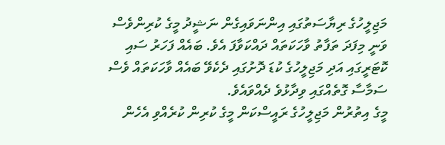މަޖިލީހުގެ ރިޔާސަތުގައި އިންނަވައިގެން ނަޝީދު މީގެ ކުރިންވެސް ވަނީ މިފަދަ ތަފާތު ވާހަކަތައް ދައްކަވާފަ އެވެ. ބައެއް ފަހަރު ސައި ކޮޓަރީގައި އަދި މަޖިލީހުގެ ކުޑަ ދޮށުގައި ދެކެވޭ ބައެއް ވާހަކަތައް ވެސް ސަމާސާ ގޮތެއްގައި ވިދާޅުވެ ދެއްވައެވެ.
މީގެ އިތުރުން މަޖިލީހުގެ ރައީސްކަން މީގެ ކުރިން ކުރެއްވި އެހެން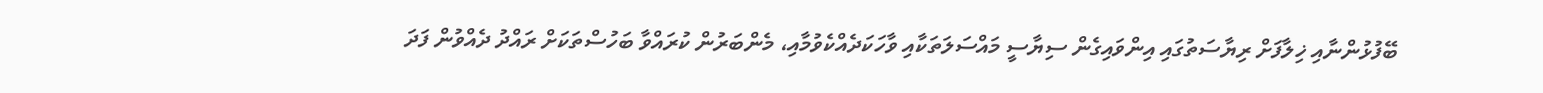ބޭފުޅުންނާއި ޚިލާފަށް ރިޔާސަތުގައި އިންވައިގެން ސިޔާސީ މައްސަލަތަކާއި ވާހަކަދެއްކެވުމާއި، މެންބަރުން ކުރައްވާ ބަހުސްތަކަށް ރައްދު ދެއްވުން ފަދަ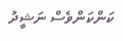ކަންކަންވެސް ނަޝީދު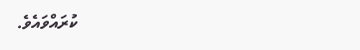ކުރައްވައެވެ.